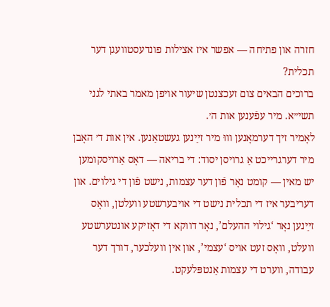חזרה און פתיחה — אפשר איז אצילות פונדעסטוועגן דער תכלית?
ברוכים הבאים צום זעכצנטן שיעור אויפן מאמר באתי לגני תשי״א. מיר עפֿענען אות ה׳.
לאָמיר זיך דערמאָנען וווּ מיר זײַנען געשטאַנען. אין אות ד׳ האָבן מיר דערגרייכט אַ גרויסן יסוד: די בריאה — דאָס אַרויסקומען יש מאין — קומט נאָר פֿון דער עצמות, נישט פֿון די גילוים. און דעריבער איז די תכלית נישט די אויבערשטע וועלטן, וואָס זײַנען נאָר ‘גילוי ההעלם’, נאָר דווקא די דאָזיקע אונטערשטע וועלט, וואָס זעט אויס ‘עצמי’, און אין וועלכער, דורך דער עבודה, ווערט די עצמות אַנטפּלעקט.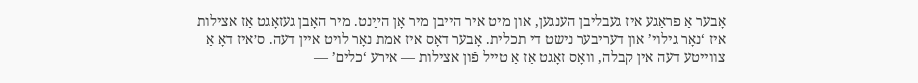אָבער אַ פראַגע איז געבליבן הענגען, און מיט איר הייבן מיר אָן הײַנט. מיר האָבן געזאָגט אַז אצילות איז ‘נאָר גילוי’ און דעריבער נישט די תכלית. אָבער דאָס איז אמת נאָר לויט איין דעה. ס׳איז דאָ אַ צווייטע דעה אין קבלה, וואָס זאָגט אַז אַ טייל פֿון אצילות — אירע ‘כלים’ —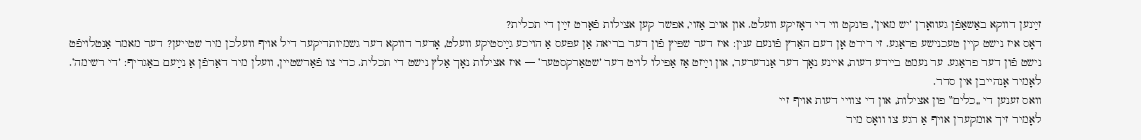זײַנען דווקא באַשאַפֿן געוואָרן ‘יש מאין’, פּונקט ווי די דאָזיקע וועלט. און אויב אַזוי, אפשר קען אצילות פֿאָרט זײַן די תכלית?
דאָס איז נישט קיין טעכנישע פראַגע. זי רירט אָן דעם האַרץ פֿונעם ענין: איז דער שפּיץ פֿון דער בריאה אַן עפּעס אַ הויכע גײַסטיקע וועלט, אָדער דווקא דער גשמיותדיקער דיל אויף וועלכן מיר שטייען? דער מאמר אַנטלויפֿט נישט פֿון דער פראַגע. ער נעמט ביידע דעות, איינע נאָך דער אַנדערער, און וײַזט אַז אַפילו לויט דער ‘שטאַרקסטער’ — איז אצילות נאָך אַלץ נישט די תכלית. כדי צו פֿאַרשטיין, וועלן מיר דאַרפֿן אַ נײַעם באַגריף: ‘די רשימה’. לאָמיר אָנהייבן אין סדר.
וואס זענען די „כלים‟ פון אצילות, און די צוויי דעות אויף זיי
לאָמיר זיך אומקערן אויף אַ רגע צו וואָס מיר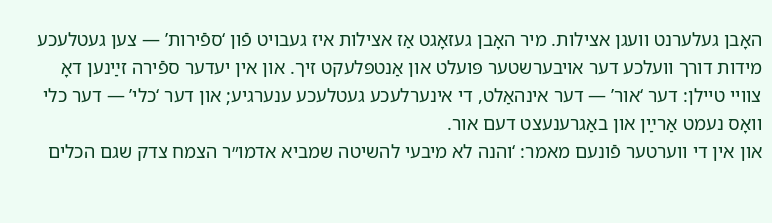האָבן געלערנט וועגן אצילות. מיר האָבן געזאָגט אַז אצילות איז געבויט פֿון ‘ספֿירות’ — צען געטלעכע מידות דורך וועלכע דער אויבערשטער פּועלט און אַנטפּלעקט זיך. און אין יעדער ספֿירה זײַנען דאָ צוויי טיילן: דער ‘אור’ — דער אינהאַלט, די אינערלעכע געטלעכע ענערגיע; און דער ‘כלי’ — דער כלי וואָס נעמט אַרײַן און באַגרענעצט דעם אור.
און אין די ווערטער פֿונעם מאמר: ‘והנה לא מיבעי להשיטה שמביא אדמו״ר הצמח צדק שגם הכלים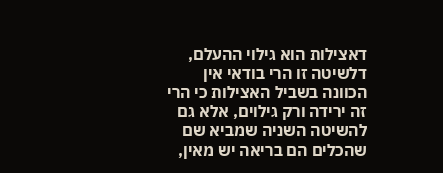דאצילות הוא גילוי ההעלם, דלשיטה זו הרי בודאי אין הכוונה בשביל האצילות כי הרי זה ירידה ורק גילוים, אלא גם להשיטה השניה שמביא שם שהכלים הם בריאה יש מאין,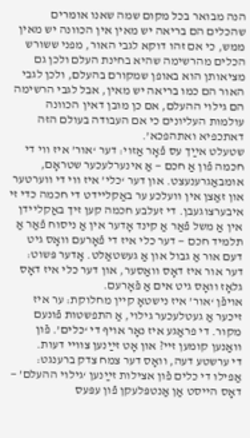הנה מבואר בכל מקום שמה שאנו אומרים שהכלים הם בריאה יש מאין אין הכוונה יש מאין ממש, כי אם זהו דוקא לגבי האור, מפני ששורש הכלים מהרשימה שהיא בחינת העלם ולכן גם מציאותן הוא באופן שמקורם בהעלם, ולכן לגבי האור הם כמו בריאה יש מאין, אבל לגבי הרשימה הם גילוי ההעלם, אם כן מובן דאין הכוונה עולמות העליונים כי אם העבודה בעולם הזה דאתכפיא ואתהפכא’.
שטעלט אײַך עס פֿאָר אַזוי: דער ‘אור’ איז ווי די חכמה פֿון אַ חכם — אַ אינערלעכער שטראָם, אומבאַגרענעצט. און דער ‘כלי’ איז ווי די ווערטער און זאַצן אין וועלכע ער באַקליידט די חכמה כדי זי איבערצוגעבן. די זעלבע חכמה קען זיך באַקליידן אין אַ משל פֿאַר אַ קינד אָדער אין אַ ניסוח פֿאַר אַ תלמיד חכם — דער כלי איז די פֿאָרעם וואָס גיט דעם אור אַ גבול און אַ געשטאַלט. אָדער פּשוט: דער אור איז דאָס וואַסער, און דער כלי איז דאָס גלאָז וואָס גיט אים אַ פֿאָרעם.
אויפֿן ‘אור’ איז נישטאָ קיין מחלוקת: ער איז זיכער אַ געטלעכער גילוי, אַ התפשטות פֿונעם מקור. די פראַגע איז נאָר אויף די ‘כלים’. פֿון וואַנען קומען זיי? און אָט זײַנען צוויי דעות.
די ערשטע דעה, וואָס דער צמח צדק ברענגט: אַפילו די כלים פֿון אצילות זײַנען ‘גילוי ההעלם’ — דאָס הייסט אַן אַנטפּלעקן פֿון עפּעס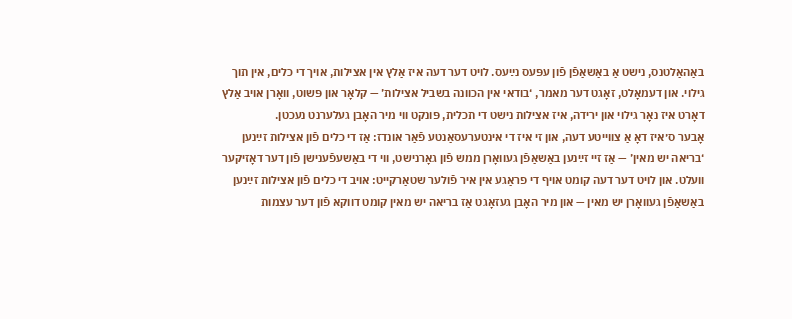באַהאַלטנס, נישט אַ באַשאַפֿן פֿון עפּעס נײַעס. לויט דער דעה איז אַלץ אין אצילות, אויך די כלים, אין תוך גילוי. און דעמאָלט, זאָגט דער מאמר, ‘בודאי אין הכוונה בשביל אצילות’ — קלאָר און פּשוט, וואָרן אויב אַלץ דאָרט איז נאָר גילוי און ירידה, איז אצילות נישט די תכלית, פּונקט ווי מיר האָבן געלערנט נעכטן.
אָבער ס׳איז דאָ אַ צווייטע דעה, און זי איז די אינטערעסאַנטע פֿאַר אונדז: אַז די כלים פֿון אצילות זײַנען ‘בריאה יש מאין’ — אַז זיי זײַנען באַשאַפֿן געוואָרן ממש פֿון גאָרנישט, ווי די באַשעפֿענישן פֿון דער דאָזיקער וועלט. און לויט דער דעה קומט אויף די פראַגע אין איר פֿולער שטאַרקייט: אויב די כלים פֿון אצילות זײַנען באַשאַפֿן געוואָרן יש מאין — און מיר האָבן געזאָגט אַז בריאה יש מאין קומט דווקא פֿון דער עצמות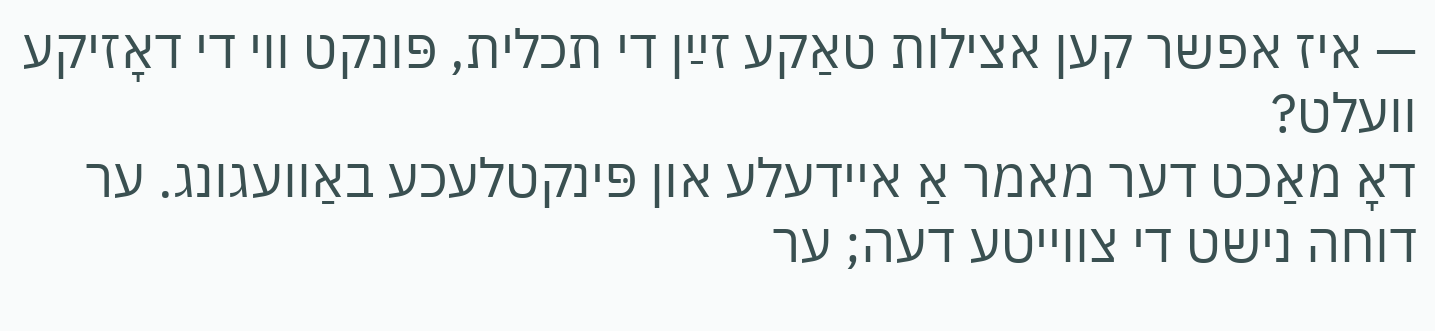— איז אפשר קען אצילות טאַקע זײַן די תכלית, פּונקט ווי די דאָזיקע וועלט?
דאָ מאַכט דער מאמר אַ איידעלע און פּינקטלעכע באַוועגונג. ער דוחה נישט די צווייטע דעה; ער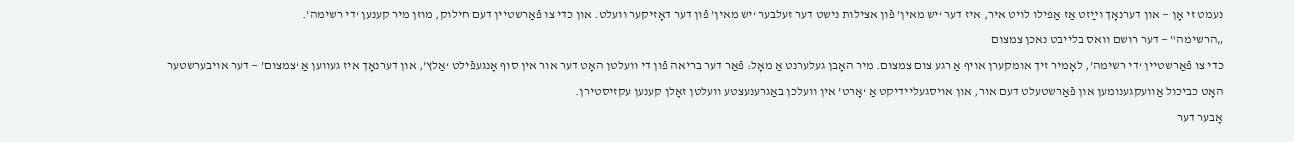נעמט זי אָן — און דערנאָך וײַזט אַז אַפילו לויט איר, איז דער ‘יש מאין’ פֿון אצילות נישט דער זעלבער ‘יש מאין’ פֿון דער דאָזיקער וועלט. און כדי צו פֿאַרשטיין דעם חילוק, מוזן מיר קענען ‘די רשימה’.
„הרשימה‟ — דער רושם וואס בלייבט נאכן צמצום
כדי צו פֿאַרשטיין ‘די רשימה’, לאָמיר זיך אומקערן אויף אַ רגע צום צמצום. מיר האָבן געלערנט אַ מאָל: פֿאַר דער בריאה פֿון די וועלטן האָט דער אור אין סוף אָנגעפֿילט ‘אַלץ’, און דערנאָך איז געווען אַ ‘צמצום’ — דער אויבערשטער האָט כביכול אַוועקגענומען און פֿאַרשטעלט דעם אור, און אויסגעליידיקט אַ ‘אָרט’ אין וועלכן באַגרענעצטע וועלטן זאָלן קענען עקזיסטירן.
אָבער דער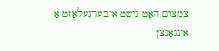צמצום האָט נישט איבערגעלאָזט אַ אינגאַנצן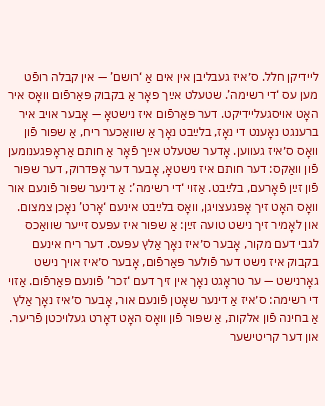ליידיקן חלל. ס׳איז געבליבן אין אים אַ ‘רושם’ — אין קבלה רופֿט מען עס ‘די רשימה’. שטעלט אײַך פאָר אַ בקבוק פּאַרפֿום וואָס איר האָט אויסגעליידיקט. דער פּאַרפֿום איז נישטאָ — אָבער אויב איר ברענגט נאָענט די נאָז, בלײַבט נאָך אַ שוואַכער ריח, אַ שפּור פֿון וואָס ס׳איז געווען. אָדער שטעלט אײַך פֿאָר אַ חותם אַראָפּגענומען פֿון וואַקס: דער חותם איז נישטאָ, אָבער דער אָפּדרוק, דער שפּור פֿון זײַן פֿאָרעם, בלײַבט. אַזוי ‘די רשימה’: אַ דינער שפּור פֿונעם אור וואָס האָט זיך אָפּגעצויגן, וואָס בלײַבט אינעם ‘אָרט’ נאָכן צמצום.
און לאָמיר זיך נישט טועה זײַן: אַ שפּור איז עפּעס זייער שוואַכס לגבי דעם מקור, אָבער ס׳איז נאָך אַלץ עפּעס. דער ריח אינעם בקבוק איז נישט דער פֿולער פּאַרפֿום, אָבער ס׳איז אויך נישט גאָרנישט — ער טראָגט נאָך אין זיך דעם ‘זכר’ פֿונעם פּאַרפֿום. אַזוי די רשימה: ס׳איז אַ דינער שאָטן פֿונעם אור, אָבער ס׳איז נאָך אַלץ אַ בחינה פֿון אלקות, אַ שפּור פֿון וואָס האָט דאָרט געלויכטן פֿריער.
און דער קריטישער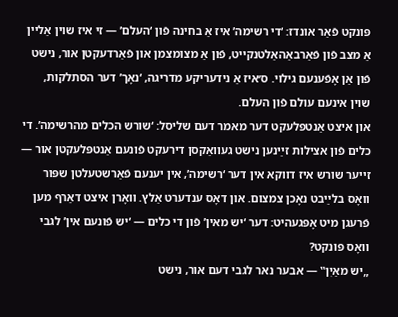פּונקט פֿאַר אונדז: ‘די רשימה’ איז אַ בחינה פֿון ‘העלם’ — זי איז שוין אַליין אַ מצב פֿון פֿאַרבאַהאַלטנקייט, פֿון אַ מצומצמן און פֿאַרדעקטן אור, נישט פֿון אַן אָפֿענעם גילוי. ס׳איז אַ נידעריקע מדריגה, ‘נאָך’ דער הסתלקות, שוין אינעם עולם פֿון העלם.
און איצט אַנטפּלעקט דער מאמר דעם שליסל: ‘שורש הכלים מהרשימה’. די כלים פֿון אצילות זײַנען נישט געוואַקסן דירעקט פֿונעם אַנטפּלעקטן אור — זייער שורש איז דווקא אין דער ‘רשימה’, אין יענעם פֿאַרשטעלטן שפּור וואָס בלײַבט נאָכן צמצום. און דאָס ענדערט אַלץ. וואָרן איצט דאַרף מען פֿרעגן מיט אָפּגעהיט: דער ‘יש מאין’ פֿון די כלים — ‘יש פֿונעם אין’ לגבי וואָס פּונקט?
„יש מאַיִן‟ — אבער נאר לגבי דעם אור, נישט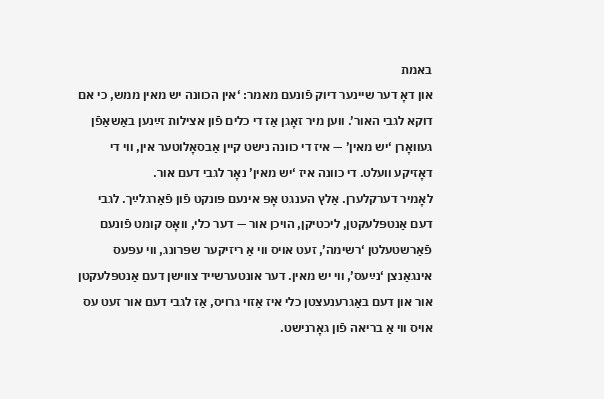באמת
און דאָ דער שיינער דיוק פֿונעם מאמר: ‘אין הכוונה יש מאין ממש, כי אם דוקא לגבי האור’. ווען מיר זאָגן אַז די כלים פֿון אצילות זײַנען באַשאַפֿן געוואָרן ‘יש מאין’ — איז די כוונה נישט קיין אַבסאָלוטער אין, ווי די דאָזיקע וועלט. די כוונה איז ‘יש מאין’ נאָר לגבי דעם אור.
לאָמיר דערקלערן. אַלץ הענגט אָפּ אינעם פּונקט פֿון פֿאַרגלײַך. לגבי דעם אַנטפּלעקטן, ליכטיקן, הויכן אור — דער כלי, וואָס קומט פֿונעם פֿאַרשטעלטן ‘רשימה’, זעט אויס ווי אַ ריזיקער שפּרונג, ווי עפּעס אינגאַנצן ‘נײַעס’, ווי יש מאין. דער אונטערשייד צווישן דעם אַנטפּלעקטן אור און דעם באַגרענעצטן כלי איז אַזוי גרויס, אַז לגבי דעם אור זעט עס אויס ווי אַ בריאה פֿון גאָרנישט.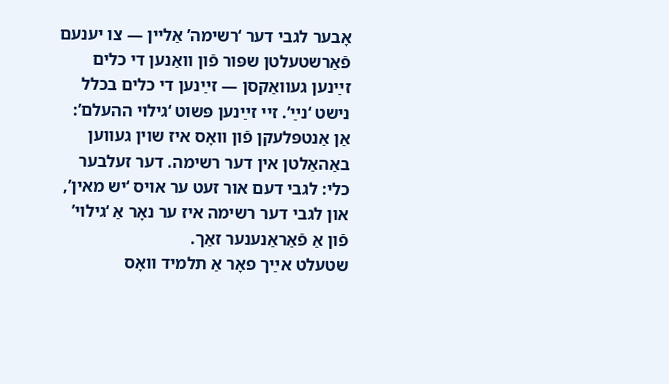אָבער לגבי דער ‘רשימה’ אַליין — צו יענעם פֿאַרשטעלטן שפּור פֿון וואַנען די כלים זײַנען געוואַקסן — זײַנען די כלים בכלל נישט ‘נײַ’. זיי זײַנען פּשוט ‘גילוי ההעלם’: אַן אַנטפּלעקן פֿון וואָס איז שוין געווען באַהאַלטן אין דער רשימה. דער זעלבער כלי: לגבי דעם אור זעט ער אויס ‘יש מאין’, און לגבי דער רשימה איז ער נאָר אַ ‘גילוי’ פֿון אַ פֿאַראַנענער זאַך.
שטעלט אײַך פאָר אַ תלמיד וואָס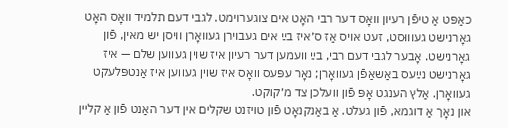כאַפּט אַ טיפֿן רעיון וואָס דער רבי האָט אים צוגערוימט. לגבי דעם תלמיד וואָס האָט גאָרנישט געוווּסט, זעט אויס אַז ס׳איז בײַ אים געבוירן געוואָרן וויסן יש מאין, פֿון גאָרנישט. אָבער לגבי דעם רבי, בײַ וועמען דער רעיון איז שוין געווען שלם — איז גאָרנישט נײַעס באַשאַפֿן געוואָרן; נאָר עפּעס וואָס איז שוין געווען איז אַנטפּלעקט געוואָרן. אַלץ הענגט אָפּ פֿון וועלכן צד מ׳קוקט.
און נאָך אַ דוגמא, פֿון געלט. אַ באַנקנאָט פֿון טויזנט שקלים אין דער האַנט פֿון אַ קליין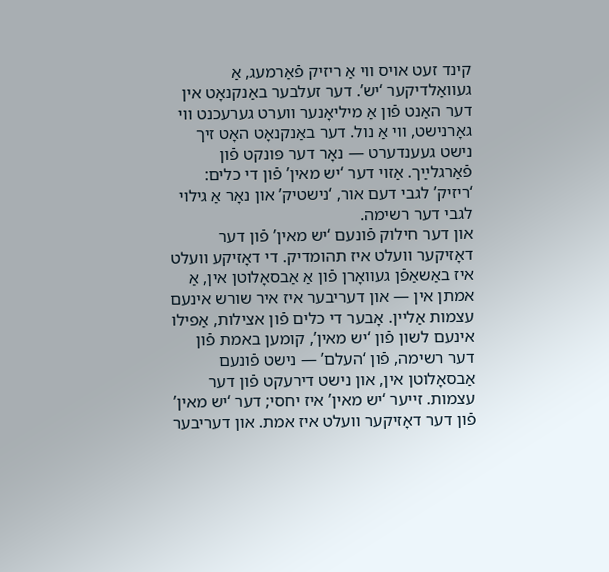קינד זעט אויס ווי אַ ריזיק פֿאַרמעג, אַ געוואַלדיקער ‘יש’. דער זעלבער באַנקנאָט אין דער האַנט פֿון אַ מיליאָנער ווערט גערעכנט ווי גאָרנישט, ווי אַ נול. דער באַנקנאָט האָט זיך נישט געענדערט — נאָר דער פּונקט פֿון פֿאַרגלײַך. אַזוי דער ‘יש מאין’ פֿון די כלים: ‘ריזיק’ לגבי דעם אור, ‘נישטיק’ און נאָר אַ גילוי לגבי דער רשימה.
און דער חילוק פֿונעם ‘יש מאין’ פֿון דער דאָזיקער וועלט איז תהומדיק. די דאָזיקע וועלט איז באַשאַפֿן געוואָרן פֿון אַ אַבסאָלוטן אין, אַ אמתן אין — און דעריבער איז איר שורש אינעם עצמות אַליין. אָבער די כלים פֿון אצילות, אַפילו אינעם לשון פֿון ‘יש מאין’, קומען באמת פֿון דער רשימה, פֿון ‘העלם’ — נישט פֿונעם אַבסאָלוטן אין, און נישט דירעקט פֿון דער עצמות. זייער ‘יש מאין’ איז יחסי; דער ‘יש מאין’ פֿון דער דאָזיקער וועלט איז אמת. און דעריבער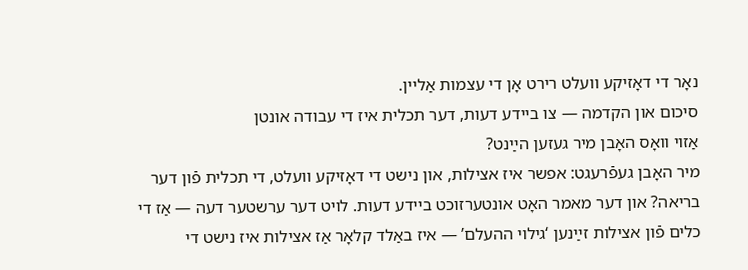נאָר די דאָזיקע וועלט רירט אָן די עצמות אַליין.
סיכום און הקדמה — צו ביידע דעות, דער תכלית איז די עבודה אונטן
אַזוי וואָס האָבן מיר געזען הײַנט?
מיר האָבן געפֿרעגט: אפשר איז אצילות, און נישט די דאָזיקע וועלט, די תכלית פֿון דער בריאה? און דער מאמר האָט אונטערזוכט ביידע דעות. לויט דער ערשטער דעה — אַז די כלים פֿון אצילות זײַנען ‘גילוי ההעלם’ — איז באַלד קלאָר אַז אצילות איז נישט די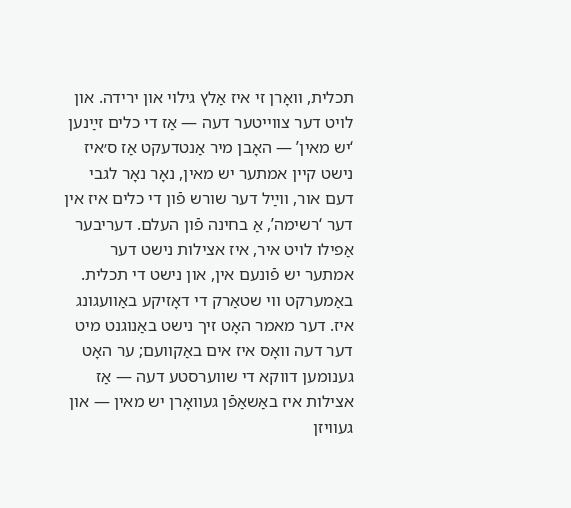תכלית, וואָרן זי איז אַלץ גילוי און ירידה. און לויט דער צווייטער דעה — אַז די כלים זײַנען ‘יש מאין’ — האָבן מיר אַנטדעקט אַז ס׳איז נישט קיין אמתער יש מאין, נאָר נאָר לגבי דעם אור, ווײַל דער שורש פֿון די כלים איז אין דער ‘רשימה’, אַ בחינה פֿון העלם. דעריבער אַפילו לויט איר, איז אצילות נישט דער אמתער יש פֿונעם אין, און נישט די תכלית.
באַמערקט ווי שטאַרק די דאָזיקע באַוועגונג איז. דער מאמר האָט זיך נישט באַנוגנט מיט דער דעה וואָס איז אים באַקוועם; ער האָט גענומען דווקא די שווערסטע דעה — אַז אצילות איז באַשאַפֿן געוואָרן יש מאין — און געוויזן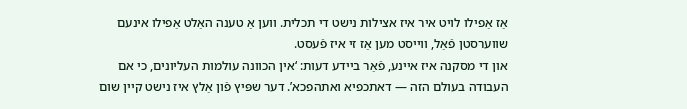אַז אַפילו לויט איר איז אצילות נישט די תכלית. ווען אַ טענה האַלט אַפילו אינעם שווערסטן פֿאַל, ווייסט מען אַז זי איז פֿעסט.
און די מסקנה איז איינע, פֿאַר ביידע דעות: ‘אין הכוונה עולמות העליונים, כי אם העבודה בעולם הזה — דאתכפיא ואתהפכא’. דער שפּיץ פֿון אַלץ איז נישט קיין שום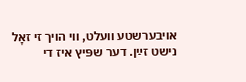אויבערשטע וועלט, ווי הויך זי זאָל נישט זײַן. דער שפּיץ איז די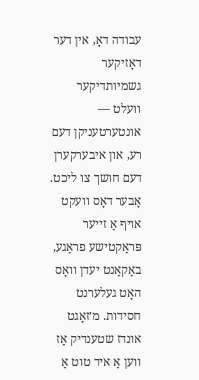עבודה דאָ, אין דער דאָזיקער גשמיותדיקער וועלט — אונטערטעניקן דעם רע, און איבערקערן דעם חושך צו ליכט.
אָבער דאָס וועקט אויף אַ זייער פּראַקטישע פראַגע, באַקאַנט יעדן וואָס האָט געלערנט חסידות. מ׳זאָגט אונדז שטענדיק אַז ווען אַ איד טוט אַ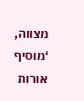מצווה, ‘מוסיף אורות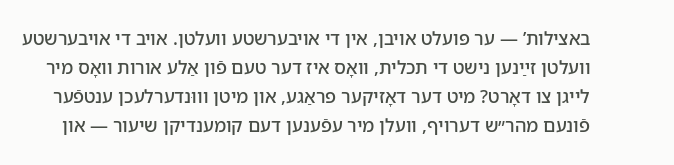באצילות’ — ער פּועלט אויבן, אין די אויבערשטע וועלטן. אויב די אויבערשטע וועלטן זײַנען נישט די תכלית, וואָס איז דער טעם פֿון אַלע אורות וואָס מיר לייגן צו דאָרט? מיט דער דאָזיקער פראַגע, און מיטן וווּנדערלעכן ענטפֿער פֿונעם מהר״ש דערויף, וועלן מיר עפֿענען דעם קומענדיקן שיעור — און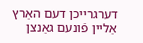דערגרייכן דעם האַרץ אַליין פֿונעם גאַנצן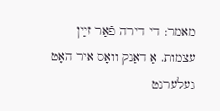מאמר: די דירה פֿאַר זײַן עצמות. אַ דאַנק וואָס איר האָט געלערנט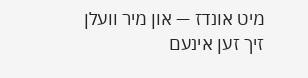מיט אונדז — און מיר וועלן זיך זען אינעם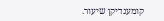קומענדיקן שיעור.